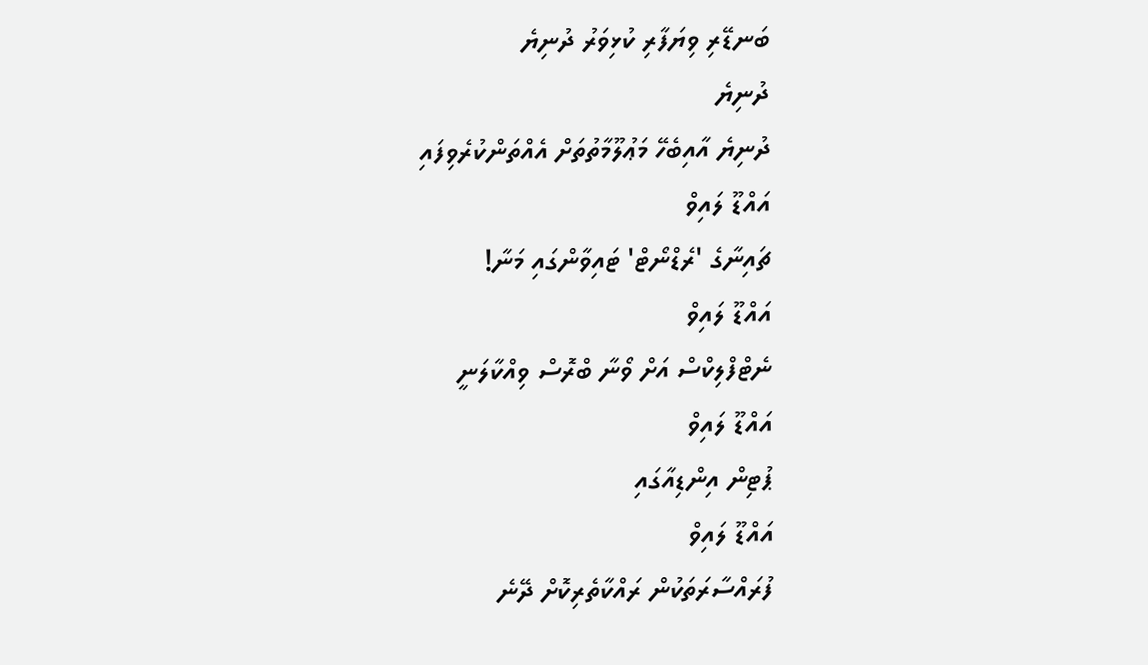ބަނޑޭރި ވިޔަފާރި ކުޅިވަރު ދުނިޔެ
ދުނިޔެ
ދުނިޔެ އާއިބެހޭ މަޢުލޫމާތުތަށް އެއްތަންކުރެވިފައި
އައްޑޫ ލައިވް
ޗައިނާގެ 'ރެޑްނޯޓް' ޓައިވާންގައި މަނާ!
އައްޑޫ ލައިވް
ނެޓްފްލިކްސް އަށް ވޯނާ ބްރޮސް ވިއްކާލަނީ
އައްޑޫ ލައިވް
ޕުޓިން އިންޑިއާގައި
އައްޑޫ ލައިވް
ފުރައްސާރަތަކުން ރައްކާތެރިކޮށް ދޭނެ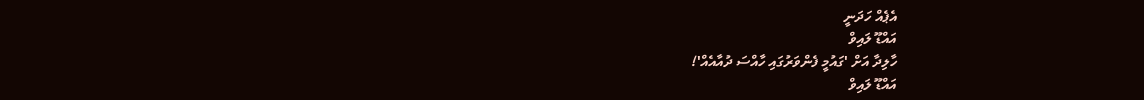އެޕެއް ހަދަނީ
އައްޑޫ ލައިވް
ހާލިދާ އަށް 'ގައުމީ ފެންވަރުގައި ހާއްސަ ދުއާއެއް'!
އައްޑޫ ލައިވް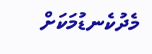މެދުކެނޑުމަކަށް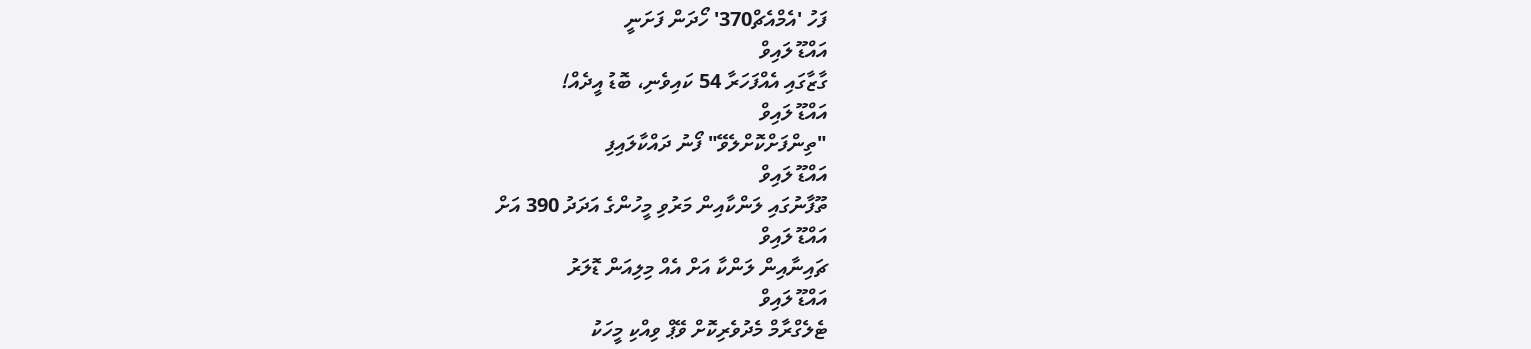ފަހު 'އެމްއެޗް370' ހޯދަން ފަށަނީ
އައްޑޫ ލައިވް
ގާޒާގައި އެއްފަހަރާ 54 ކައިވެނި، ބޮޑު އީދެއް!
އައްޑޫ ލައިވް
"ތިންފަށްކޮށްލެވޭ" ފޯނު ދައްކާލައިފި
އައްޑޫ ލައިވް
ތޫފާނުގައި ލަންކާއިން މަރުވި މީހުންގެ އަދަދު 390 އަށް
އައްޑޫ ލައިވް
ޗައިނާއިން ލަންކާ އަށް އެއް މިލިއަން ޑޮލަރު
އައްޑޫ ލައިވް
ޓެލެގްރާމް މެދުވެރިކޮށް ވޭޕް ވިއްކި މީހަކު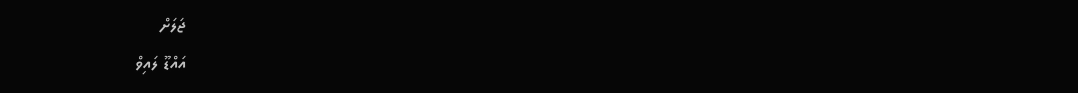ޖަލަށް
އައްޑޫ ލައިވް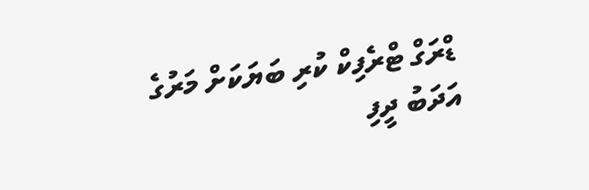ޑްރަގް ޓްރެފިކް ކުރި ބަޔަކަށް މަރުގެ އަދަބު ދީފި